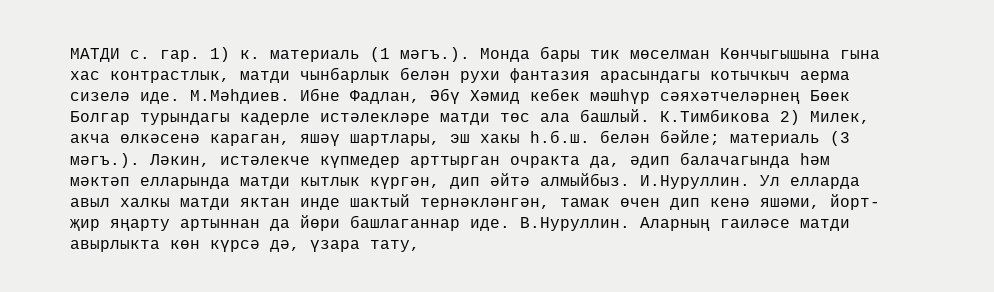МАТДИ с. гар. 1) к. материаль (1 мәгъ.). Монда бары тик мөселман Көнчыгышына гына хас контрастлык, матди чынбарлык белән рухи фантазия арасындагы котычкыч аерма сизелә иде. М.Мәһдиев. Ибне Фадлан, Әбү Хәмид кебек мәшһүр сәяхәтчеләрнең Бөек Болгар турындагы кадерле истәлекләре матди төс ала башлый. К.Тимбикова 2) Милек, акча өлкәсенә караган, яшәү шартлары, эш хакы һ.б.ш. белән бәйле; материаль (3 мәгъ.). Ләкин, истәлекче күпмедер арттырган очракта да, әдип балачагында һәм мәктәп елларында матди кытлык күргән, дип әйтә алмыйбыз. И.Нуруллин. Ул елларда авыл халкы матди яктан инде шактый тернәкләнгән, тамак өчен дип кенә яшәми, йорт-җир яңарту артыннан да йөри башлаганнар иде. В.Нуруллин. Аларның гаиләсе матди авырлыкта көн күрсә дә, үзара тату,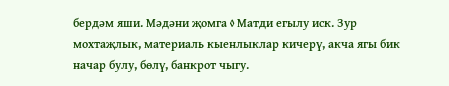бердәм яши. Мәдәни җомга ◊ Матди егылу иск. Зур мохтаҗлык, материаль кыенлыклар кичерү, акча ягы бик начар булу, бөлү, банкрот чыгу.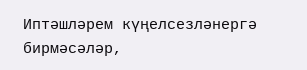Иптәшләрем күңелсезләнергә бирмәсәләр,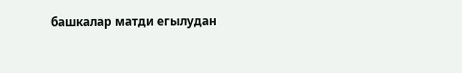башкалар матди егылудан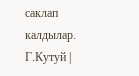саклап калдылар. Г.Кутуй |